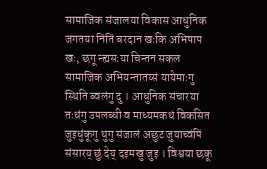सामाजिक संजालया विकास आधुनिक जगतया निंतिं बरदान खःकि अभिषाप खः, छगू न्ह्यसःया चिन्तन सकल सामाजिक अभियन्तातय्सं यायेमाःगु स्थिति ब्वलंगु दु । आधुनिक संचारया तःधंगु उपलब्धी व माध्यमकथं विकसित जुइधुंकूगु थुगु संजालं अछुट जुयाच्वंपिं संसारय् छुं देय् दइमखु जुइ । विश्वया छकू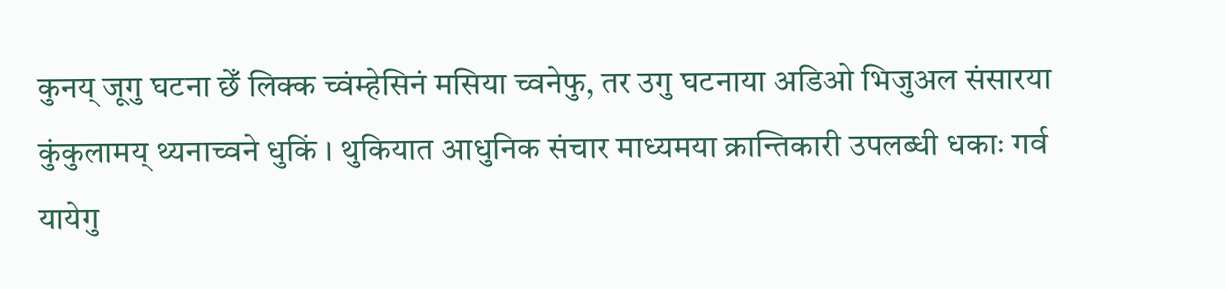कुनय् जूगु घटना छेँ लिक्क च्वंम्हेसिनं मसिया च्वनेफु, तर उगु घटनाया अडिओ भिजुअल संसारया कुंकुलामय् थ्यनाच्वने धुकिं । थुकियात आधुनिक संचार माध्यमया क्रान्तिकारी उपलब्धी धकाः गर्व यायेगु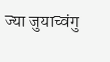ज्या जुयाच्वंगु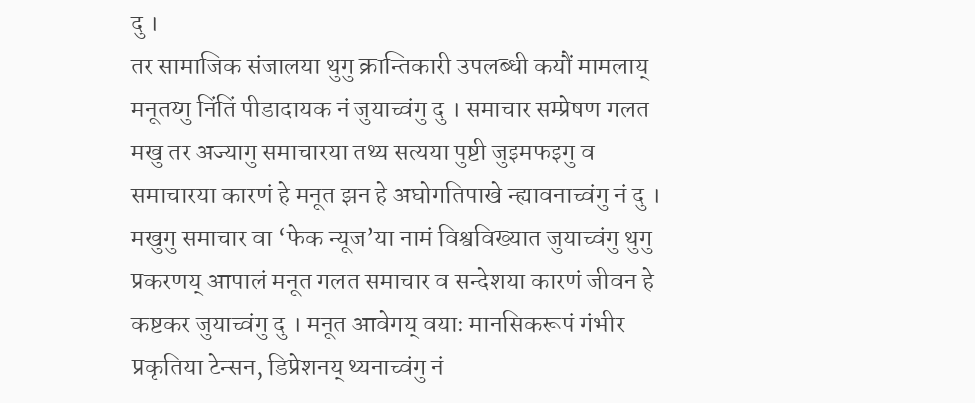दु ।
तर सामाजिक संजालया थुगु क्रान्तिकारी उपलब्धी कयौं मामलाय् मनूतय्गु निंतिं पीडादायक नं जुयाच्वंगु दु । समाचार सम्प्रेषण गलत मखु तर अज्यागु समाचारया तथ्य सत्यया पुष्टी जुइमफइगु व समाचारया कारणं हे मनूत झन हे अघोगतिपाखे न्ह्यावनाच्वंगु नं दु ।
मखुगु समाचार वा ‘फेक न्यूज’या नामं विश्वविख्यात जुयाच्वंगु थुगु प्रकरणय् आपालं मनूत गलत समाचार व सन्देशया कारणं जीवन हे कष्टकर जुयाच्वंगु दु । मनूत आवेगय् वयाः मानसिकरूपं गंभीर प्रकृतिया टेन्सन, डिप्रेशनय् थ्यनाच्वंगु नं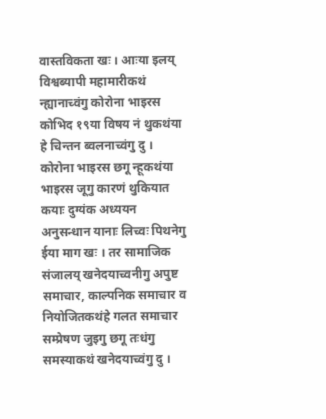वास्तविकता खः । आःया इलय् विश्वब्यापी महामारीकथं न्ह्यानाच्वंगु कोरोना भाइरस कोभिद १९या विषय नं थुकथंया हे चिन्तन ब्वलनाच्वंगु दु । कोरोना भाइरस छगू न्हूकथंया भाइरस जूगु कारणं थुकियात कयाः दुग्यंक अध्ययन अनुसन्धान यानाः लिच्वः पिथनेगु ईया माग खः । तर सामाजिक संजालय् खनेदयाच्वनीगु अपुष्ट समाचार, काल्पनिक समाचार व नियोजितकथंहे गलत समाचार सम्प्रेषण जुइगु छगू तःधंगु समस्याकथं खनेदयाच्वंगु दु ।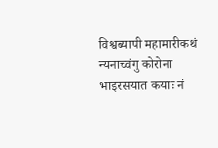विश्वब्यापी महामारीकथं न्यनाच्वंगु कोरोना भाइरसयात कयाः नं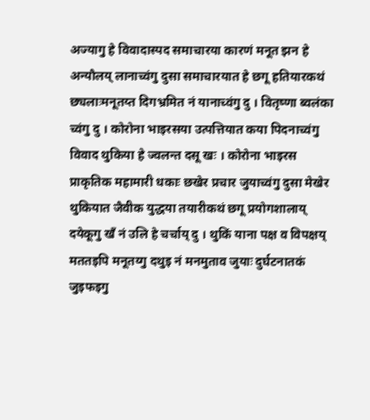अज्यागु हे विवादास्पद समाचारया कारणं मनूत झन हे अन्यौलय् लानाच्वंगु दुसा समाचारयात हे छगू हतियारकथं छ्यलाःमनूतय्त दिगभ्रमित नं यानाच्वंगु दु । वितृष्णा ब्वलंका च्वंगु दु । कोरोना भाइरसया उत्पत्तियात कया पिदनाच्वंगु विवाद थुकिया हे ज्वलन्त दसू खः । कोरोना भाइरस प्राकृतिक महामारी धकाः छखेर प्रचार जुयाच्वंगु दुसा मेखेर थुकियात जैवीक युद्धया तयारीकथं छगू प्रयोगशालाय् दयेकूगु खँ नं उलि हे चर्चाय् दु । थुकिं याना पक्ष व विपक्षय् मततइपि मनूतय्गु दथुइ नं मनमुताव जुयाः दुर्घटनातकं जुइफइगु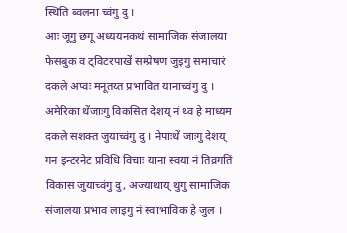स्थिति ब्वलना च्वंगु दु ।
आः जूगु छगू अध्ययनकथं सामाजिक संजालया फेसबुक व ट्विटरपाखें सम्प्रेषण जुइगु समाचारं दकले अप्वः मनूतय्त प्रभावित यानाच्वंगु दु । अमेरिका थेंजाःगु विकसित देशय् नं थ्व हे माध्यम दकले सशक्त जुयाच्वंगु दु । नेपाःथें जाःगु देशय् गन इन्टरनेट प्रविधि विचाः याना स्वया नं तिव्रगतिं विकास जुयाच्वंगु दु, अज्याथाय् थुगु सामाजिक संजालया प्रभाव लाइगु नं स्वाभाविक हे जुल ।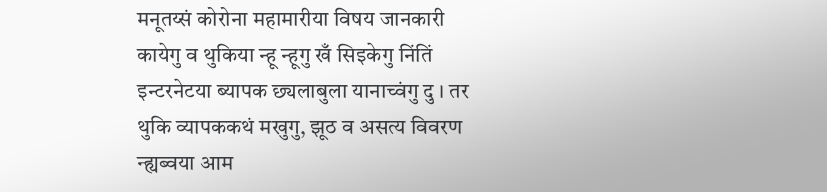मनूतय्सं कोरोना महामारीया विषय जानकारी कायेगु व थुकिया न्हू न्हूगु खँ सिइकेगु निंतिं इन्टरनेटया ब्यापक छ्यलाबुला यानाच्वंगु दु । तर थुकि व्यापककथं मखुगु, झूठ व असत्य विवरण न्ह्यब्वया आम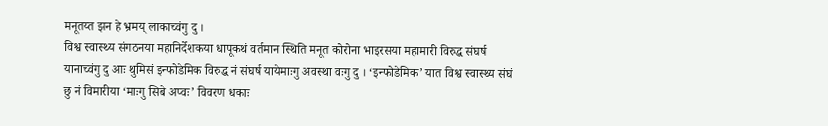मनूतय्त झन हे भ्रमय् लाकाच्वंगु दु ।
विश्व स्वास्थ्य संगठनया महानिर्देशकया धापूकथं वर्तमान स्थिति मनूत कोरोना भाइरसया महामारी विरुद्ध संघर्ष यानाच्वंगु दु आः थुमिसं इन्फोडेमिक विरुद्ध नं संघर्ष यायेमाःगु अवस्था वःगु दु । ‘इन्फोडेमिक’ यात विश्व स्वास्थ्य संघं छु नं विमारीया ‘माःगु सिबे अप्वः’ विवरण धकाः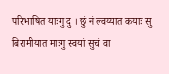परिभाषित याःगु दु । छुं नं ल्वय्यात कयाः सु बिरामीयात माःगु स्वयां सुचं वा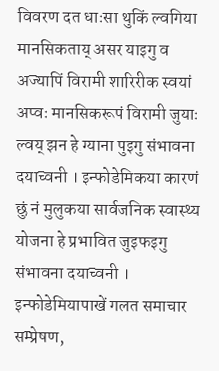विवरण दत धाःसा थुकिं ल्वगिया मानसिकताय् असर याइगु व अज्यापिं विरामी शारिरीक स्वयां अप्वः मानसिकरूपं विरामी जुयाः ल्वय् झन हे ग्याना पुइगु संभावना दयाच्वनी । इन्फोडेमिकया कारणं छुं नं मुलुकया सार्वजनिक स्वास्थ्य योजना हे प्रभावित जुइफइगु संभावना दयाच्वनी । इन्फोडेमियापाखें गलत समाचार सम्प्रेषण,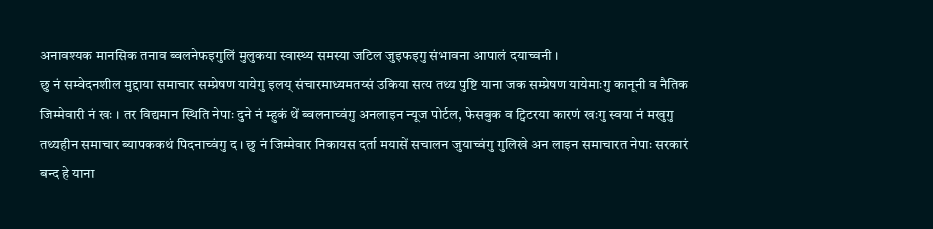अनावश्यक मानसिक तनाव ब्वलनेफइगुलिं मुलुकया स्वास्थ्य समस्या जटिल जुइफइगु संभावना आपालं दयाच्वनी ।
छु नं सम्वेदनशील मुद्दाया समाचार सम्प्रेषण यायेगु इलय् संचारमाध्यमतय्सं उकिया सत्य तथ्य पुष्टि याना जक सम्प्रेषण यायेमाःगु कानूनी व नैतिक जिम्मेवारी नं खः । तर विद्यमान स्थिति नेपाः दुने नं म्हुकं थें ब्वलनाच्वंगु अनलाइन न्यूज पोर्टल, फेसबुक व ट्विटरया कारणं खःगु स्वया नं मखुगु तथ्यहीन समाचार ब्यापककथं पिदनाच्वंगु द । छु नं जिम्मेवार निकायस दर्ता मयासें सचालन जुयाच्वंगु गुलिखे अन लाइन समाचारत नेपाः सरकारं बन्द हे याना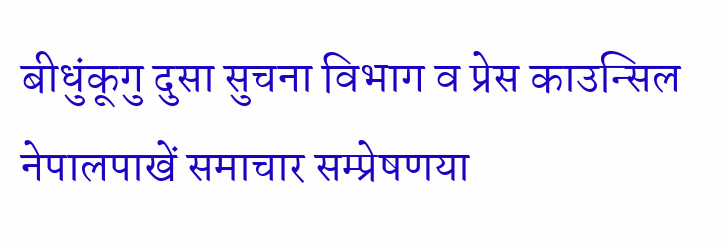बीधुंकूगु दुसा सुचना विभाग व प्रेस काउन्सिल नेपालपाखें समाचार सम्प्रेषणया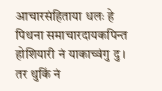आचारसंहिताया धलः हे पिथना समाचारदायकपिन्त होशियारी नं याकाच्वंगु दु । तर थुकिं नं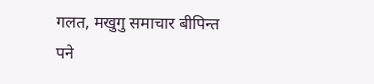गलत, मखुगु समाचार बीपिन्त पने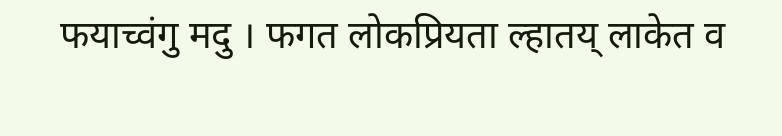फयाच्वंगु मदु । फगत लोकप्रियता ल्हातय् लाकेत व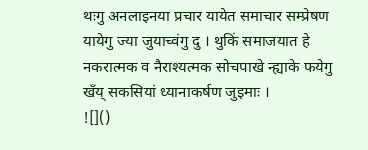थःगु अनलाइनया प्रचार यायेत समाचार सम्प्रेषण यायेगु ज्या जुयाच्वंगु दु । थुकिं समाजयात हे नकरात्मक व नैराश्यत्मक सोचपाखे न्ह्याके फयेगु खँय् सकसियां ध्यानाकर्षण जुइमाः ।
![]()